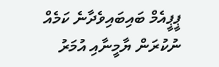ޕީޕީއެމް ބައިބައިވެދާނެ ކަމެއް ނުކުރަން ޔާމީނާއި އުމަރު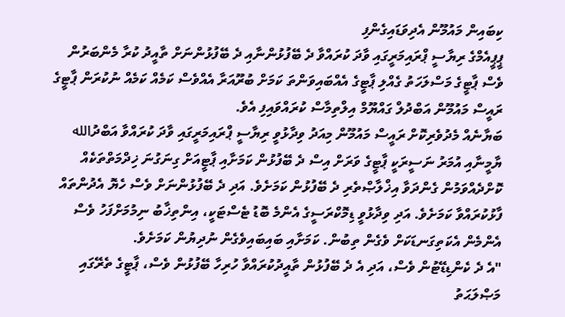ކިބައިން މައުމޫން އެދިވަޑައިގެންފި
ޕީޕީއެމްގެ ރިޔާސީ ޕްރައިމަރީގައި ވާދަ ކުރައްވާ ދެ ބޭފުޅުންނާއި ދެ ބޭފުޅުންނަށް ތާއީދު ކުރާ މެންބަރުން ވެސް ޕާޓީގެ މަސްލަހަތު ގެއްލި ޕާޓީގެ އެއްބައިވަންތަ ކަމަށް ބުރޫއަރާ އެއްވެސް ކަމެއް ކަމެއް ނުކުރަން ޕާޓީގެ ރައީސް މައުމޫން އަބްދުލް ގައްޔޫމް އިލްތިމާސް ކުރައްވައިފި އެވެ.
ބަޔާނެއް މެދުވެރިކޮށް ރައީސް މައުމޫން މިއަދު ވިދާޅުވީ ރިޔާސީ ޕްރައިމަރީގައި ވާދަ ކުރައްވާ އަބްދުالله ޔާމީނާއި އުމަރު ނަސީރަކީ ޕާޓީގެ ވަރަށް އިސް ދެ ބޭފުޅުން ކަމަށާއި ޕާޓީއަށް ގިނަގުނަ ޚިދްމަތްތަކެއް ކޮށްދެއްވަމުން ގެންދަވާ އިޚްލާޞްތެރި ދެ ބޭފުޅުން ކަމަށެވެ. އަދި ދެ ބޭފުޅުންނަށް ވެސް ހެޔޮ އެދުންތައް ފާޅުކުރައްވާ ކަމަށެވެ. އަދި ވިދާޅުވީ ޑިމޮކްރަސީގެ އެންމެ ބޮޑު ޓެސްޓަކީ، އިންތިޚާބު ނިމުމަށްފަހު ވެސް އެންމެން އެކަތިގަނޑަކަށް ވެގެން ތިބުން. ކަމަށާއި ބައިބައިވެގެން ނުދިޔުން ކަމަށެވެ.
"އެ ދެ ކެންޑިޑޭޓުން ވެސް، އަދި އެ ދެ ބޭފުޅުން ތާއީދުކުރައްވާ ހުރިހާ ބޭފުޅުން ވެސް، ޕާޓީގެ ތެރޭގައި މަޞްލަޙަތު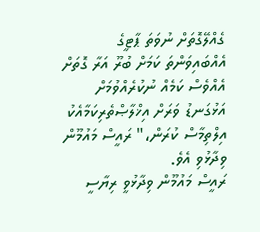ގެއްލޭގޮތަށް ނުވަތަ ޕާޓީގެ އެއްބައިވަންތަ ކަމަށް ބުރޫ އަރާ ގޮތަށް އެއްވެސް ކަމެއް ނުކުރެއްވުމަށް އަޅުގަނޑު ވަރަށް އިޚްލާޞްތެރިކަމާއެކު އިލްތިމާސް ކުރަން،" ރައީސް މައުމޫން ވިދާޅުވި އެވެ.
ރައީސް މައުމޫން ވިދާޅުވީ ރިޔާސީ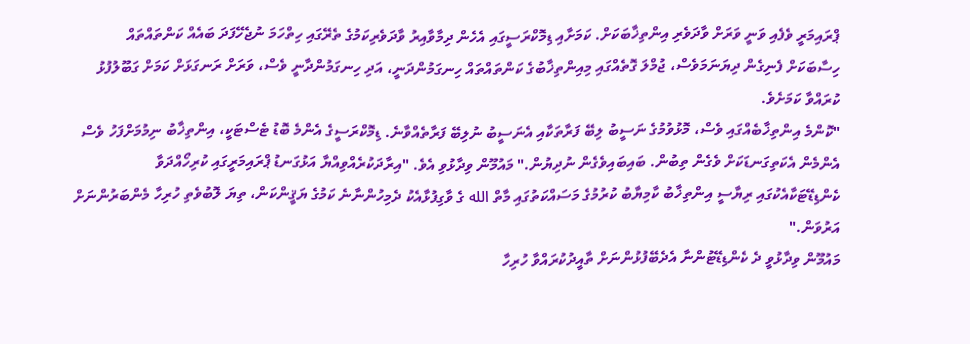ޕްރައިމަރީ ވެފެއި ވަނީ ވަރަށް ވާދަވެރި އިންތިޚާބަކަށް. ކަމަށާއި ޑިމޮކްރަސީގައި އެހެން ދިމާވާއިރު ވާދަވެރިކަމުގެ ތެރޭގައި ހިތްހަމަ ނުޖެހޭފަދަ ބައެއް ކަންތައްތައް ހިސާބަކަށް ފެނިގެން ދިޔަނަމަވެސް، ޖުމްލަ ގޮތެއްގައި މިއިންތިޚާބުގެ ކަންތައްތައް ހިނގަމުންދަނީ، އަދި ހިނގަމުންދާނީ ވެސް، ވަރަށް ރަނގަޅަށް ކަމަށް ގަބޫލުފުޅު ކުރައްވާ ކަމަށެވެ.
"ކޮންމެ އިންތިޚާބެއްގައި ވެސް، މޮޅުވުމުގެ ނަސީބު ލިބޭ ފަރާތަކާއި އެނަސީބު ނުލިބޭ ފަރާތެއްވާނެ. ޑިމޮކްރަސީގެ އެންމެ ބޮޑު ޓެސްޓަކީ، އިންތިޚާބު ނިމުމަށްފަހު ވެސް އެންމެން އެކަތިގަނޑަކަށް ވެގެން ތިބުން. ބައިބައިވެގެން ނުދިޔުން." މައުމޫން ވިދާޅުވި އެވެ. "އިރާދަކުރެއްވިއްޔާ އަޅުގަނޑު ޕްރައިމަރީގައި ކުރިހޯއްދަވާ ކެންޑިޑޭޓަކާއެކުގައި ރިޔާސީ އިންތިޚާބު ކާމިޔާބު ކުރުމުގެ މަސައްކަތުގައި މާތް الله ގެ ވާގިފުޅާއެކު ދެމިހުންނާނެ ކަމުގެ ޔަޤީންކަން، ތިޔަ ލޮބުވެތި ހުރިހާ މެންބަރުންނަށް އަރުވަން."
މައުމޫން ވިދާޅުވީ ދެ ކެންޑިޑޭޓުންނާ އެދެބޭފުޅުންނަށް ތާއީދުކުރައްވާ ހުރިހާ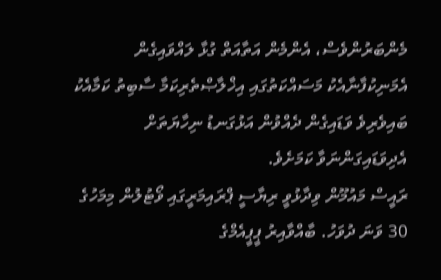މެންބަރުންވެސް، އެންމެން އަތާއަތް ގުޅާ ލައްވައިގެން އެމަނިކުފާނާއެކު މަސައްކަތުގައި އިޚްލާޞްތެރިކަމާ ސާބިތު ކަމާއެކު ބައިވެރިވެ ވަޑައިގެން ދެއްވުން އަޅުގަނޑު ނިހާޔަތަށް އެދިވަޑައިގަންނަވާ ކަމަށެވެ.
ރައީސް މައުމޫން ވިދާޅުވީ ރިޔާސީ ޕްރައިމަރީގައި ވޯޓުލުން މިމަހުގެ 30 ވަނަ ދުވަހު. ބާއްވާއިރު ޕީޕީއެމްގެ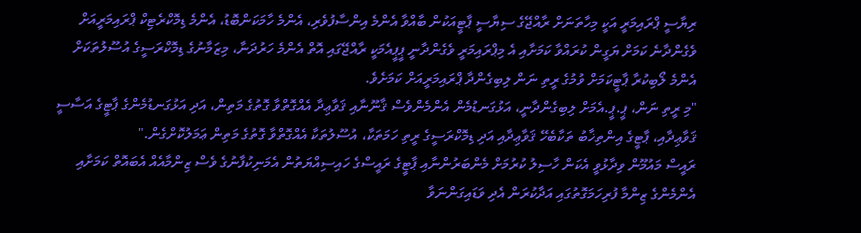ރިޔާސީ ޕްރައިމަރީ އަކީ މިހާތަނަށް ރާއްޖޭގެ ސިޔާސީ ޕާޓީއަކުން ބާއްވާ އެންމެ އިންސާފުވެރި، އެންމެ ހާމަކަންބޮޑު، އެންމެ ޑިމޮކްރެޓިކް ޕްރައިމަރީއަށް ވެގެންދާނެ ކަމަށް ޔަގީން ކުރައްވާ ކަމަށާއި އެ މިޕްރައިމަރީ ވެގެންދާނީ ޕީޕީއެމަކީ ރާއްޖޭގައި އޮތް އެންމެ ހަރުދަނާ، މިޒަމާނުގެ ޑިމޮކްރަސީގެ އުސޫލުތަކަށް އެންމެ ލޯބިކުރާ ޕާޓީކަމަށް ވުމުގެ ރީތި ނަން ލިބިގެންދާ ޕްރައިމަރީއަށް ކަމަށެވެ.
"މި ރީތި ނަން، ޕީ.ޕީ.އެމަށް ލިބިގެންދާނީ، އަޅުގަނޑުމެން އެންމެންވެސް ޤާނޫނާއި ޤަވާޢިދާ އެއްގޮތްވާ ގޮތުގެ މަތިން، އަދި އަޅުގަނޑުމެންގެ ޕާޓީގެ އަސާސީ ޤަވާޢިދާއި، ޕާޓީގެ އިންތިޚާބު ތަކާބެހޭ ޤަވާޢިދާއި އަދި ޑިމޮކްރަސީގެ ރީތި ހަމަތަކާ، އުސޫލުތަކާ އެއްގޮތްވާ ގޮތުގެ މަތިން ޢަމަލުކޮށްގެން."
ރައީސް މައުމޫން ވިދާޅުވީ އެކަން ހާސިލު ކުރުމަށް މެންބަރުންނާއި ޕާޓީގެ ރައީސްގެ ހައިސިއްޔަތުން އެމަނިކުފާނުގެ ވެސް ޒިންމާއެއް އެބައޮތް ކަމަށާއި އެންމެންގެ ޒިންމާ ފުރިހަމަގޮތުގައި އަދާކުރަން އެދި ވަޑައިގަންނަވާ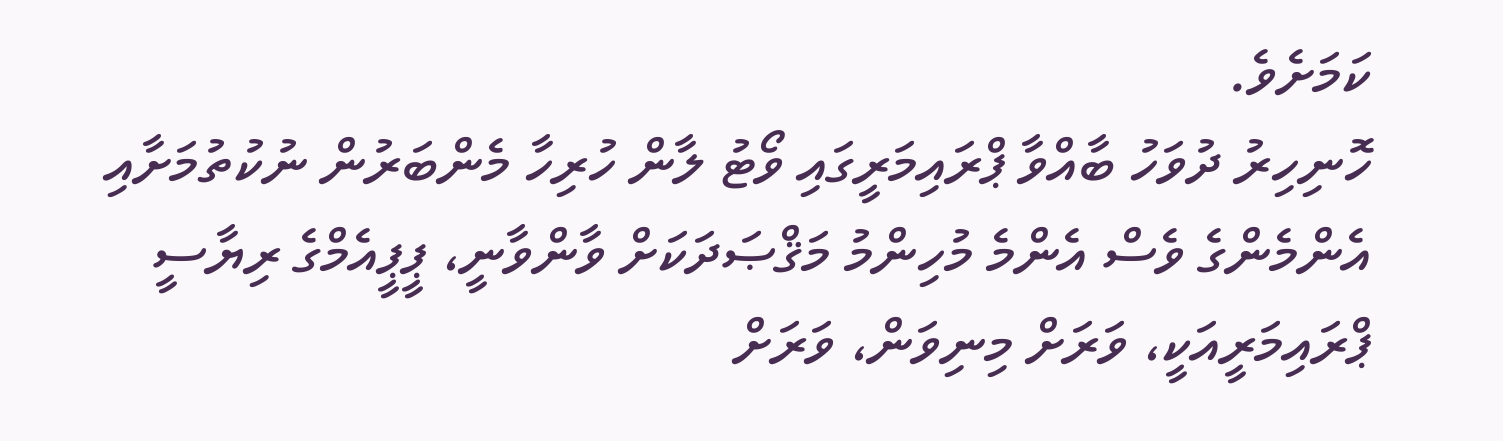ކަމަށެވެ.
ހޮނިހިރު ދުވަހު ބާއްވާ ޕްރައިމަރީގައި ވޯޓު ލާން ހުރިހާ މެންބަރުން ނުކުތުމަށާއި އެންމެންގެ ވެސް އެންމެ މުހިންމު މަޤްޞަދަކަށް ވާންވާނީ، ޕީޕީއެމްގެ ރިޔާސީ ޕްރައިމަރީއަކީ، ވަރަށް މިނިވަން، ވަރަށް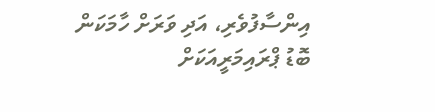އިންސާފުވެރި، އަދި ވަރަށް ހާމަކަން ބޮޑު ޕްރައިމަރީއަކަށް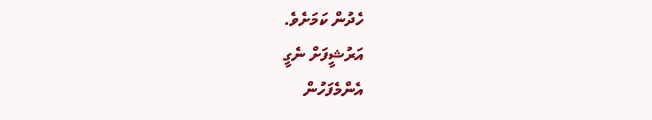ހެދުން ކަމަށެވެ.
އަރުޝީފަށް ނެގީ
އެންމެފަހުން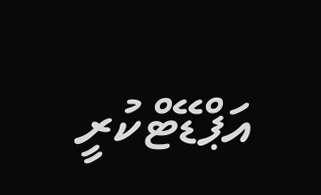އަޕްޑޭޓްކުރީ